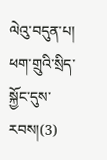ལེའུ་བདུན་པ། ཕག་གྲུའི་སྲིད་སྐྱོང་དུས་རབས།(3)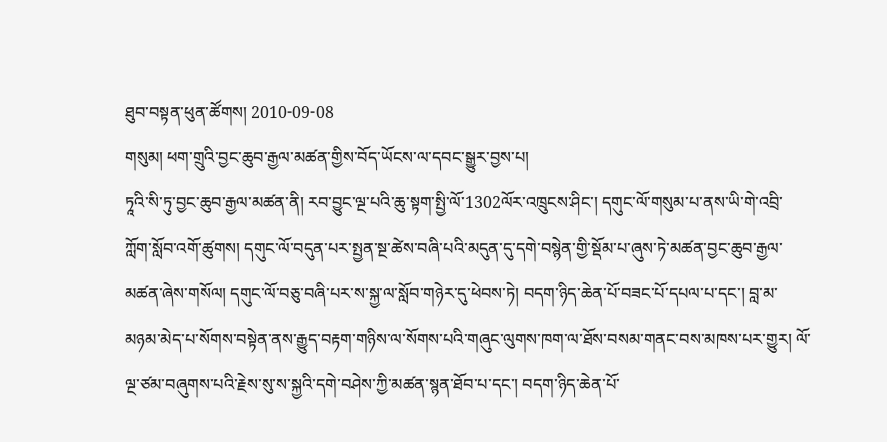ཐུབ་བསྟན་ཕུན་ཚོགས། 2010-09-08
གསུམ། ཕག་གྲུའི་བྱང་ཆུབ་རྒྱལ་མཚན་གྱིས་བོད་ཡོངས་ལ་དབང་སྒྱུར་བྱས་པ།
ཏཱའི་སི་ཏུ་བྱང་ཆུབ་རྒྱལ་མཚན་ནི། རབ་བྱུང་ལྔ་པའི་ཆུ་སྟག་སྤྱི་ལོ་1302ལོར་འཁྲུངས་ཤིང་། དགུང་ལོ་གསུམ་པ་ནས་ཡི་གེ་འབྲི་ཀློག་སློབ་འགོ་ཚུགས། དགུང་ལོ་བདུན་པར་སྤྱན་སྔ་ཚེས་བཞི་པའི་མདུན་དུ་དགེ་བསྙེན་གྱི་སྡོམ་པ་ཞུས་ཏེ་མཚན་བྱང་ཆུབ་རྒྱལ་མཚན་ཞེས་གསོལ། དགུང་ལོ་བཅུ་བཞི་པར་ས་སྐྱ་ལ་སློབ་གཉེར་དུ་ཕེབས་ཏེ། བདག་ཉིད་ཆེན་པོ་བཟང་པོ་དཔལ་པ་དང་། བླ་མ་མཉམ་མེད་པ་སོགས་བསྟེན་ནས་རྒྱུད་བརྟག་གཉིས་ལ་སོགས་པའི་གཞུང་ལུགས་ཁག་ལ་ཐོས་བསམ་གནང་བས་མཁས་པར་གྱུར། ལོ་ལྔ་ཙམ་བཞུགས་པའི་རྗེས་སུ་ས་སྐྱའི་དགེ་བཤེས་ཀྱི་མཚན་སྙན་ཐོབ་པ་དང་། བདག་ཉིད་ཆེན་པོ་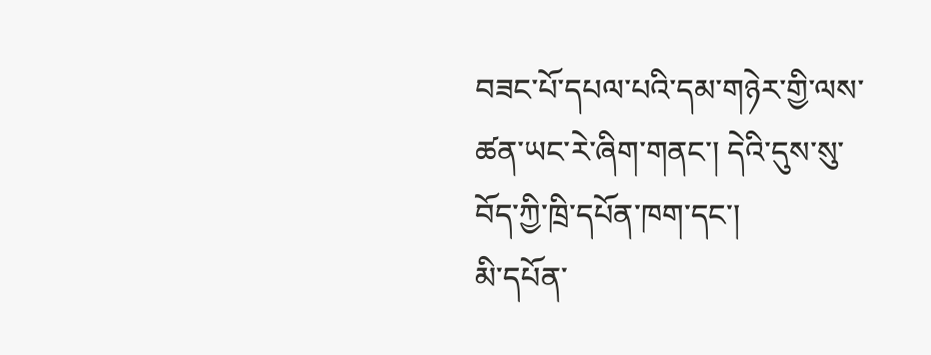བཟང་པོ་དཔལ་པའི་དམ་གཉེར་གྱི་ལས་ཚན་ཡང་རེ་ཞིག་གནང་། དེའི་དུས་སུ་བོད་ཀྱི་ཁྲི་དཔོན་ཁག་དང་།
མི་དཔོན་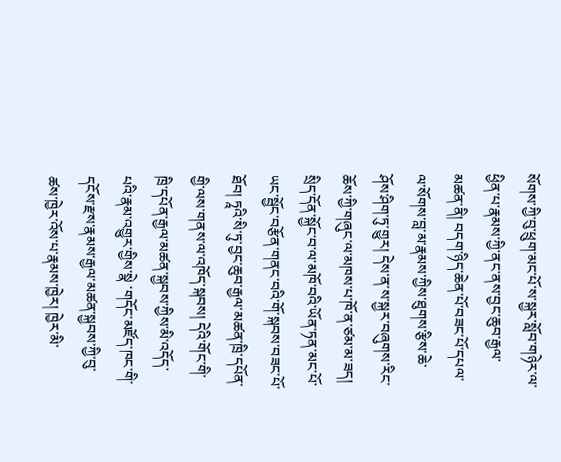སོགས་ཀྱི་བུ་ཕྲུག་མང་པོ་ས་སྐྱར་སློབ་གཉེར་ལ་ཕྱིན་པ་རྣམས་ཀྱི་ནང་ནས་བྱང་ཆུབ་རྒྱལ་མཚན་ནི། བདག་ཉིད་ཆེན་པོ་བཟང་པོ་དཔལ་ལ་སོགས་བླ་མ་རྣམས་ཀྱིས་ཐུགས་རྩིས་ཆེ་ཤོས་ཤིག་ཏུ་གྱུར། དེས་ན་ས་སྐྱར་བཞུགས་རིང་ཆོས་ཀྱི་གཞུང་ལ་མཁས་པ་ཁོ་ན་ཙམ་མ་ཟད། སྲིད་དོན་སྐྱོང་བ་ལ་མཁོ་བའི་ཡོན་ཏན་མང་པོ་ཡང་སྦྱོང་བརྩོན་གནང་བའི་གོ་སྐབས་བཟང་པོ་ཐོབ། ཏཱའི་སི་ཏུ་བྱང་ཆུབ་རྒྱལ་མཚན་ཁྲི་དཔོན་གྱི་ལས་གནས་ལ་འཁོད་སྐབས། དེའི་གོང་གི་ཁྲི་དཔོན་རྒྱལ་མཚན་སྐྱབས་ཀྱིས་མི་འདོད་པའི་རྣམ་འགྱུར་གྱིས་སྣེ ་གདོང་མཛོད་ཁང་གི་དངོས་རྫས་རྣམས་རྒྱལ་མཚན་སྐྱབས་ཀྱི་བུ་ཚས་ཁྱེར་འོས་པ་རྣམས་ཁྱེར། ཁྱེར་མི་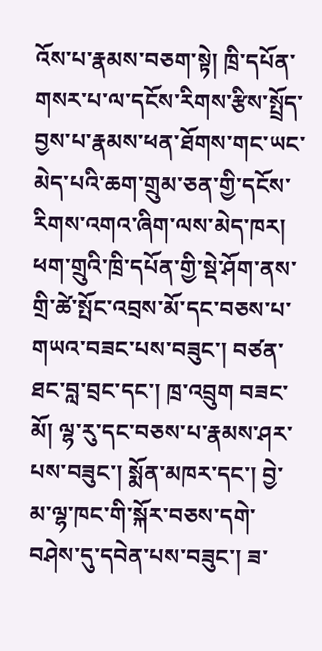འོས་པ་རྣམས་བཅག་སྟེ། ཁྲི་དཔོན་གསར་པ་ལ་དངོས་རིགས་རྩིས་སྤྲོད་བྱས་པ་རྣམས་ཕན་ཐོགས་གང་ཡང་མེད་པའི་ཆག་གྲུམ་ཅན་གྱི་དངོས་རིགས་འགའ་ཞིག་ལས་མེད་ཁར། ཕག་གྲུའི་ཁྲི་དཔོན་གྱི་སྡེ་ཤོག་ནས་གྲི་ཚེ་སྤོང་འབྲས་མོ་དང་བཅས་པ་གཡའ་བཟང་པས་བཟུང་། བཙན་ཐང་བླ་བྲང་དང་། ཁྲ་འབྲུག བཟང་མོ། ལྷ་རུ་དང་བཅས་པ་རྣམས་ཤར་པས་བཟུང་། སྨོན་མཁར་དང་། བྱེ་མ་ལྷ་ཁང་གི་སྐོར་བཅས་དགེ་བཤེས་དུ་དབེན་པས་བཟུང་། ཟ་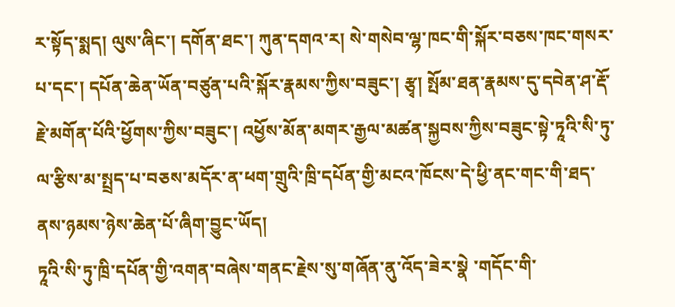ར་སྟོད་སྨད། ལུས་ཞིང་། དགོན་ཐང་། ཀུན་དགའ་ར། སེ་གསེབ་ལྷ་ཁང་གི་སྐོར་བཅས་ཁང་གསར་པ་དང་། དཔོན་ཆེན་ཡོན་བཙུན་པའི་སྐོར་རྣམས་ཀྱིས་བཟུང་། རྩྭ། སྤོམ་ཐན་རྣམས་དུ་དབེན་ཤ་རྡོ་རྗེ་མགོན་པོའི་ཕྱོགས་ཀྱིས་བཟུང་། འཕྱོས་མོན་མགར་རྒྱལ་མཚན་སྐྱབས་ཀྱིས་བཟུང་སྟེ་ཏཱའི་སི་ཏུ་ལ་རྩིས་མ་སྤྲད་པ་བཅས་མདོར་ན་ཕག་གྲུའི་ཁྲི་དཔོན་གྱི་མངའ་ཁོངས་དེ་ཕྱི་ནང་གང་གི་ཐད་ནས་ཉམས་ཉེས་ཆེན་པོ་ཞིག་བྱུང་ཡོད།
ཏཱའི་སི་ཏུ་ཁྲི་དཔོན་གྱི་འགན་བཞེས་གནང་རྗེས་སུ་གཞོན་ནུ་འོད་ཟེར་སྣེ ་གདོང་གི་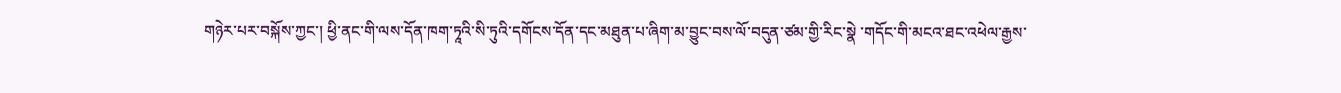གཉེར་པར་བསྐོས་ཀྱང་། ཕྱི་ནང་གི་ལས་དོན་ཁག་ཏཱའི་སི་ཏུའི་དགོངས་དོན་དང་མཐུན་པ་ཞིག་མ་བྱུང་བས་ལོ་བདུན་ཙམ་གྱི་རིང་སྣེ ་གདོང་གི་མངའ་ཐང་འཕེལ་རྒྱས་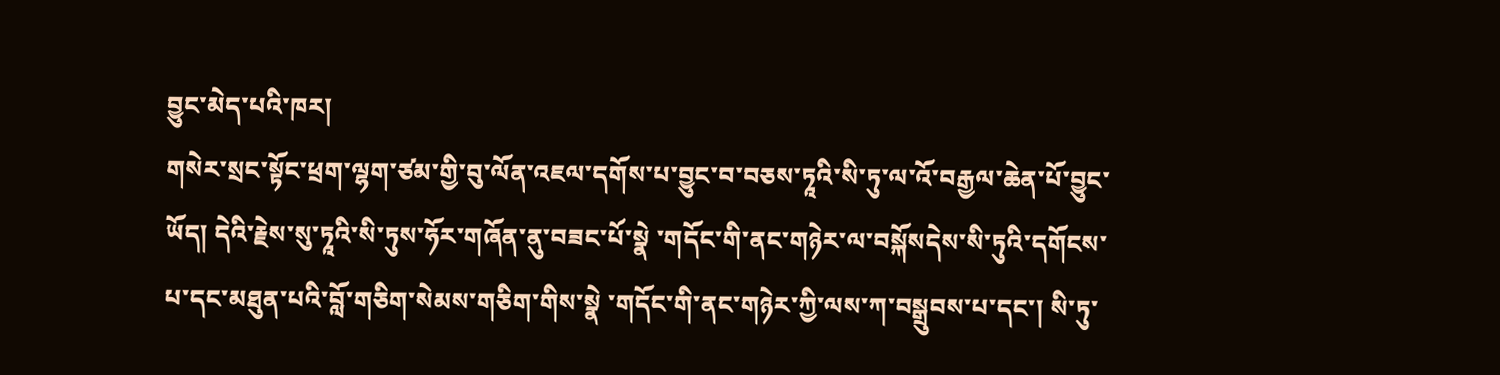བྱུང་མེད་པའི་ཁར།
གསེར་སྲང་སྟོང་ཕྲག་ལྷག་ཙམ་གྱི་བུ་ལོན་འཇལ་དགོས་པ་བྱུང་བ་བཅས་ཏཱའི་སི་ཏུ་ལ་འོ་བརྒྱལ་ཆེན་པོ་བྱུང་ཡོད། དེའི་རྗེས་སུ་ཏཱའི་སི་ཏུས་ཧོར་གཞོན་ནུ་བཟང་པོ་སྣེ ་གདོང་གི་ནང་གཉེར་ལ་བསྐོསདེས་སི་ཏུའི་དགོངས་པ་དང་མཐུན་པའི་བློ་གཅིག་སེམས་གཅིག་གིས་སྣེ ་གདོང་གི་ནང་གཉེར་ཀྱི་ལས་ཀ་བསྒྲུབས་པ་དང་། སི་ཏུ་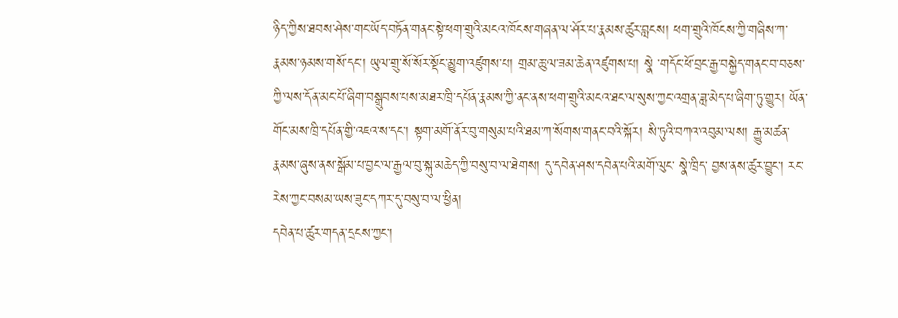ཉིད་ཀྱིས་ཐབས་ཤེས་གང་ཡོད་བཏོན་གནང་སྟེ་ཕག་གྲུའི་མངའ་ཁོངས་གཞན་ལ་ཤོར་པ་རྣམས་ཚུར་བླངས། ཕག་གྲུའི་ཁོངས་ཀྱི་གཞིས་ཀ་རྣམས་ཉམས་གསོ་དང་། ཡུལ་གྲུ་སོ་སོར་སྡོང་མྱུག་འཛུགས་པ། གྲམ་ཆུ་ལ་ཟམ་ཆེན་འཛུགས་པ། སྣེ ་གདོང་ཕོ་བྲང་རྒྱ་བསྐྱེད་གནང་བ་བཅས་ཀྱི་ལས་དོན་མང་པོ་ཞིག་བསྒྲུབས་པས་མཐར་ཁྲི་དཔོན་རྣམས་ཀྱི་ནང་ནས་ཕག་གྲུའི་མངའ་ཐང་ལ་སུས་ཀྱང་འགྲན་ཟླ་མེད་པ་ཞིག་ཏུ་གྱུར། ཡོན་གོང་མས་ཁྲི་དཔོན་གྱི་འཇའ་ས་དང་། སྟག་མགོ་ནོར་བུ་གསུམ་པའི་ཐམ་ཀ་སོགས་གནང་བའི་སྐོར། སི་ཏུའི་བཀའ་འབུམ་ལས། རྒྱུ་མཚན་རྣམས་ཞུས་ནས་སྒོམ་པ་བྱང་ལ་རྒྱལ་བུ་སྐུ་མཆེད་ཀྱི་བསུ་བ་ལ་ཐེགས། དུ་དབེན་ཤས་དབེན་པའི་མགོ་ལུང་ སྣེ་ཁྲིད་ བྱས་ནས་ཚུར་བྱུང་། རང་རེས་ཀྱང་བསམ་ཡས་ཟུང་དཀར་དུ་བསུ་བ་ལ་ཕྱིན།
དབེན་པ་ཚུར་གདན་དྲངས་ཀྱང་།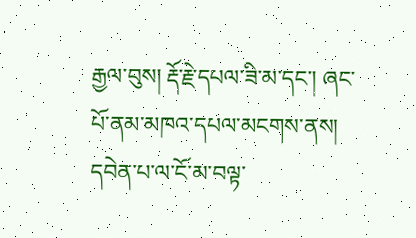རྒྱལ་བུས། རྡོ་རྗེ་དཔལ་ཟི་མ་དང་། ཞང་པོ་ནམ་མཁའ་དཔལ་མངགས་ནས། དབེན་པ་ལ་ངོ་མ་བལྟ་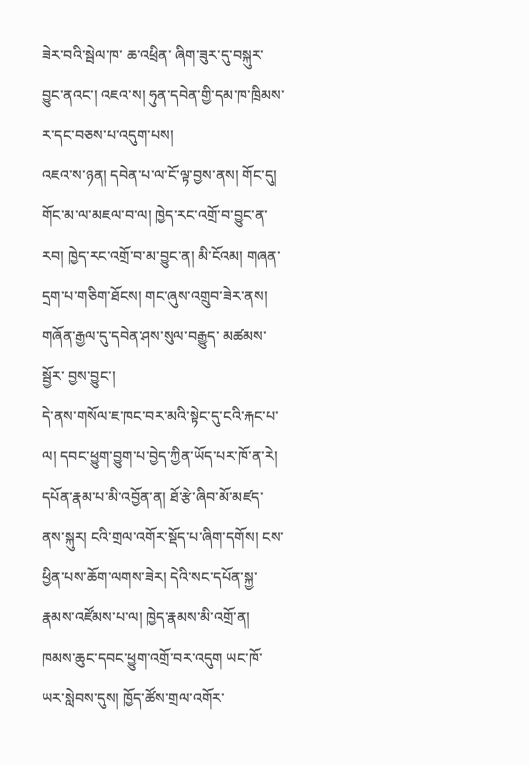ཟེར་བའི་སྦེལ་ཁ་ ཆ་འཕྲིན་ ཞིག་ཟུར་དུ་བསྐུར་བྱུང་ནའང་། འཇའ་ས། ཧུན་དབེན་གྱི་དམ་ཁ་ཁྲིམས་ར་དང་བཅས་པ་འདུག་པས།
འཇའ་ས་ཉན། དབེན་པ་ལ་ངོ་ལྟ་བྱས་ནས། གོང་དུ། གོང་མ་ལ་མཇལ་བ་ལ། ཁྱེད་རང་འགྲོ་བ་བྱུང་ན་རབ། ཁྱེད་རང་འགྲོ་བ་མ་བྱུང་ན། མི་ངོའམ། གཞན་དྲག་པ་གཅིག་ཐོངས། གང་ཞུས་འགྲུབ་ཟེར་ནས། གཞོན་རྒྱལ་དུ་དབེན་ཤས་སུལ་བརྒྱུད་ མཚམས་སྦྱོར་ བྱས་བྱུང་།
དེ་ནས་གསོལ་ཇ་ཁང་བར་མའི་སྟེང་དུ་ངའི་རྐང་པ་ལ། དབང་ཕྱུག་བྱུག་པ་བྱེད་ཀྱིན་ཡོད་པར་ཁོ་ན་རེ། དཔོན་རྣམ་པ་མི་འབྱོན་ན། ཐོ་རྩེ་ཞིབ་མོ་མཛད་ནས་སྐུར། ངའི་གྲལ་འགོར་སྡོད་པ་ཞིག་དགོས། ངས་ཕྱིན་པས་ཆོག་ལགས་ཟེར། དེའི་སང་དཔོན་སྐྱ་རྣམས་འཛོམས་པ་ལ། ཁྱེད་རྣམས་མི་འགྲོ་ན། ཁམས་ཆུང་དབང་ཕྱུག་འགྲོ་བར་འདུག ཡང་ཁོ་ཡར་སླེབས་དུས། ཁྱོད་ཚོས་གྲལ་འགོར་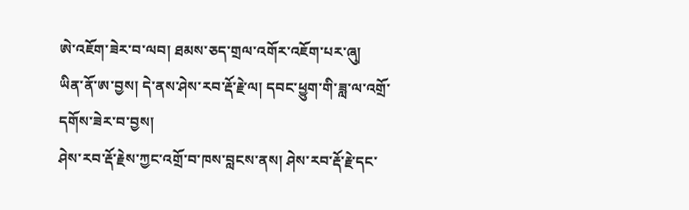ཨེ་འཇོག་ཟེར་བ་ལབ། ཐམས་ཅད་གྲལ་འགོར་འཇོག་པར་ཞུ།
ཡིན་ནོ་ཨ་བྱས། དེ་ནས་ཤེས་རབ་རྡོ་རྗེ་ལ། དབང་ཕྱུག་གི་ཟླ་ལ་འགྲོ་དགོས་ཟེར་བ་བྱས།
ཤེས་རབ་རྡོ་རྗེས་ཀྱང་འགྲོ་བ་ཁས་བླངས་ནས། ཤེས་རབ་རྡོ་རྗེ་དང་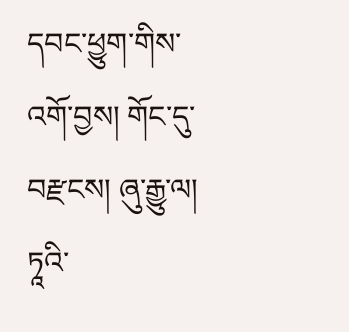དབང་ཕྱུག་གིས་འགོ་བྱས། གོང་དུ་བརྫངས། ཞུ་རྒྱུ་ལ། ཏཱའི་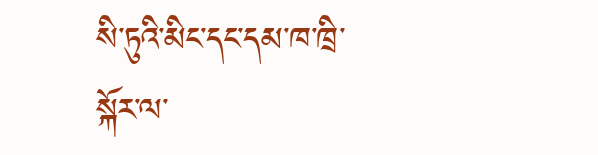སི་ཏུའི་མིང་དང་དམ་ཁ་ཁྲི་སྐོར་ལ་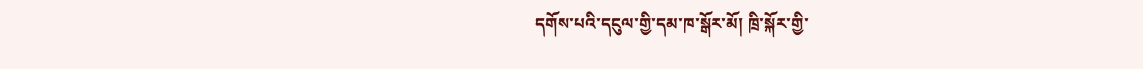དགོས་པའི་དངུལ་གྱི་དམ་ཁ་སྒོར་མོ། ཁྲི་སྐོར་གྱི་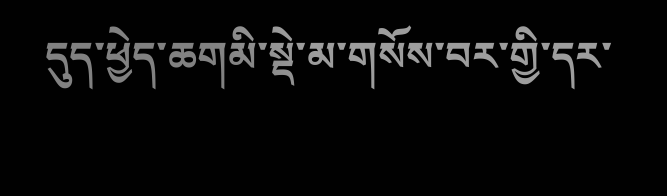དུད་ཕྱེད་ཆགམི་སྡེ་མ་གསོས་བར་གྱི་དར་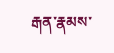རྒན་རྣམས་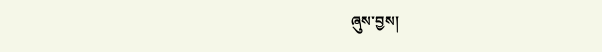ཞུས་བྱས།